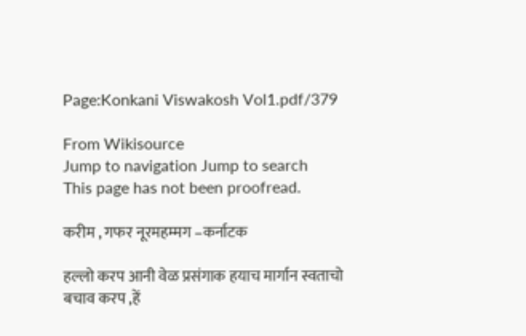Page:Konkani Viswakosh Vol1.pdf/379

From Wikisource
Jump to navigation Jump to search
This page has not been proofread.

करीम , गफर नूरमहम्मग –कर्नाटक

हल्लो करप आनी वेळ प्रसंगाक हयाच मार्गान स्वताचो बचाव करप ,हें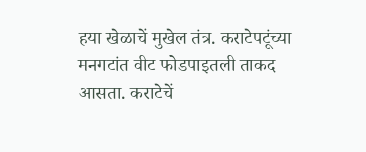हया खेळाचें मुखेल तंत्र. कराटेपटूंच्या मनगटांत वीट फोडपाइतली ताकद आसता. कराटेचें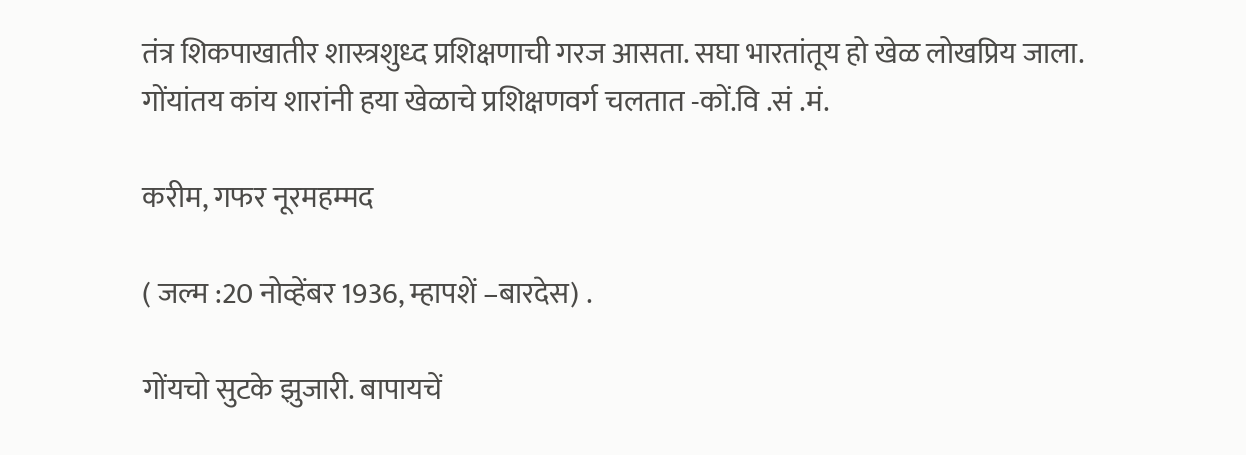तंत्र शिकपाखातीर शास्त्रशुध्द प्रशिक्षणाची गरज आसता. सघा भारतांतूय हो खेळ लोखप्रिय जाला. गोंयांतय कांय शारांनी हया खेळाचे प्रशिक्षणवर्ग चलतात -कों.वि .सं .मं.

करीम, गफर नूरमहम्मद

( जल्म :20 नोव्हेंबर 1936, म्हापशें –बारदेस) .

गोंयचो सुटके झुजारी. बापायचें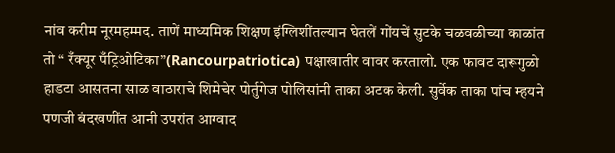नांव करीम नूरमहम्मद. ताणें माध्यमिक शिक्षण इंग्लिशींतल्यान घेतलें गोंयचें सुटके चळवळीच्या काळांत तो “ रँक्यूर पँट्रिओटिका”(Rancourpatriotica) पक्षाखातीर वावर करतालो. एक फावट दारूगुळो हाडटा आसतना साळ वाठाराचे शिमेचेर पोर्तुगेज पोलिसांनी ताका अटक केली. सुर्वेक ताका पांच म्हयने पणजी बंदखणींत आनी उपरांत आग्वाद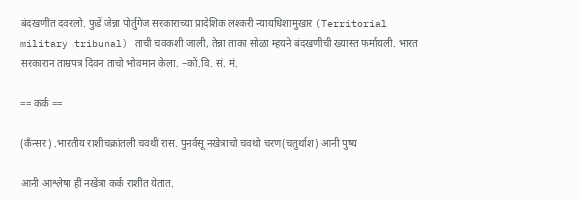बंदखणींत दवरलो. फुडें जेन्ना पोर्तुगेज सरकाराच्या प्रादेशिक लश्करी न्यायधिशामुखार (Territorial military tribunal) ताची चवकशी जाली, तेन्ना ताका सोळा म्हयने बंदखणीची ख्यास्त फर्मायली. भारत सरकारान ताम्रपत्र दिवन ताचो भोवमान केला. –कों.वि. सं. मं.

== कर्क ==

(कँन्सर) .भारतीय राशीचक्रांतली चवथी रास. पुनर्वसू नखेत्राचो चवथो चरण(चतुर्थाश) आनी पुष्य

आनी आश्लेषा हीं नखेंत्रा कर्क राशींत येतात.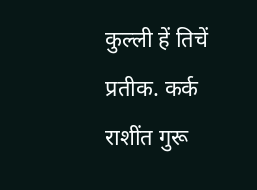कुल्ली हें तिचें प्रतीक. कर्क राशींत गुरू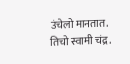उंचेलो मानतात. तिचो स्वामी चंद्र.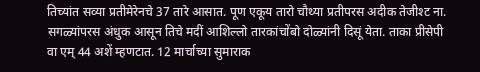तिच्यांत सव्या प्रतीमेरेनचे 37 तारे आसात. पूण एकूय तारो चौथ्या प्रतीपरस अदीक तेजीश्ट ना. सगळ्यांपरस अंधुक आसून तिचे मदीं आशिल्लो तारकांचोंबो दोळ्यांनी दिसूं येता. ताका प्रीसेपी वा एम् 44 अशें म्हणटात. 12 मार्चाच्या सुमाराक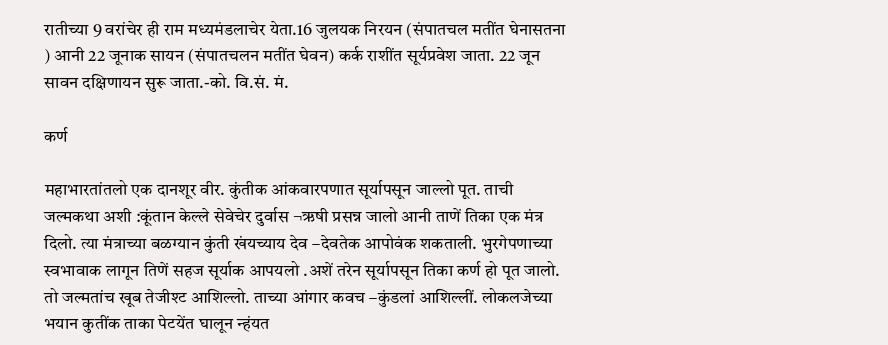रातीच्या 9 वरांचेर ही राम मध्यमंडलाचेर येता.16 जुलयक निरयन (संपातचल मतींत घेनासतना ) आनी 22 जूनाक सायन (संपातचलन मतींत घेवन) कर्क राशींत सूर्यप्रवेश जाता. 22 जून सावन दक्षिणायन सुरू जाता.-को. वि.सं. मं.

कर्ण

महाभारतांतलो एक दानशूर वीर. कुंतीक आंकवारपणात सूर्यापसून जाल्लो पूत. ताची जल्मकथा अशी :कूंतान केल्ले सेवेचेर दुर्वास ¬ऋषी प्रसन्न जालो आनी ताणें तिका एक मंत्र दिलो. त्या मंत्राच्या बळग्यान कुंती खंयच्याय देव –देवतेक आपोवंक शकताली. भुरगेपणाच्या स्वभावाक लागून तिणें सहज सूर्याक आपयलो .अशें तरेन सूर्यापसून तिका कर्ण हो पूत जालो. तो जल्मतांच खूब तेजीश्ट आशिल्लो. ताच्या आंगार कवच –कुंडलां आशिल्लीं. लोकलजेच्या भयान कुतींक ताका पेटयेंत घालून न्हंयत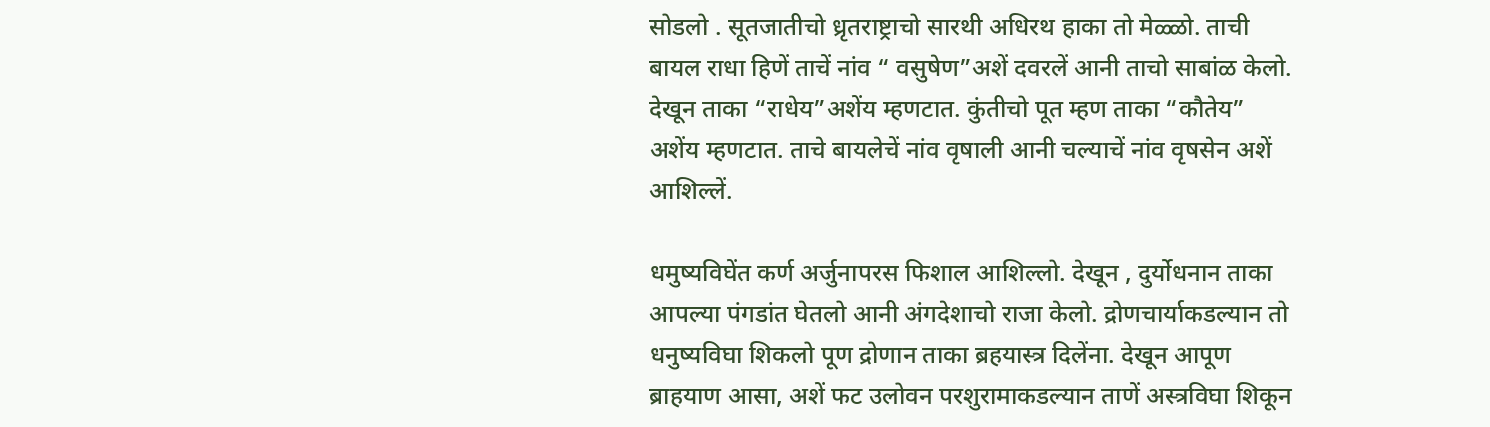सोडलो . सूतजातीचो ध्रृतराष्ट्राचो सारथी अधिरथ हाका तो मेळ्ळो. ताची बायल राधा हिणें ताचें नांव “ वसुषेण”अशें दवरलें आनी ताचो साबांळ केलो. देखून ताका “राधेय”अशेंय म्हणटात. कुंतीचो पूत म्हण ताका “कौतेय” अशेंय म्हणटात. ताचे बायलेचें नांव वृषाली आनी चल्याचें नांव वृषसेन अशें आशिल्लें.

धमुष्यविघेंत कर्ण अर्जुनापरस फिशाल आशिल्लो. देखून , दुर्योधनान ताका आपल्या पंगडांत घेतलो आनी अंगदेशाचो राजा केलो. द्रोणचार्याकडल्यान तो धनुष्यविघा शिकलो पूण द्रोणान ताका ब्रहयास्त्र दिलेंना. देखून आपूण ब्राहयाण आसा, अशें फट उलोवन परशुरामाकडल्यान ताणें अस्त्रविघा शिकून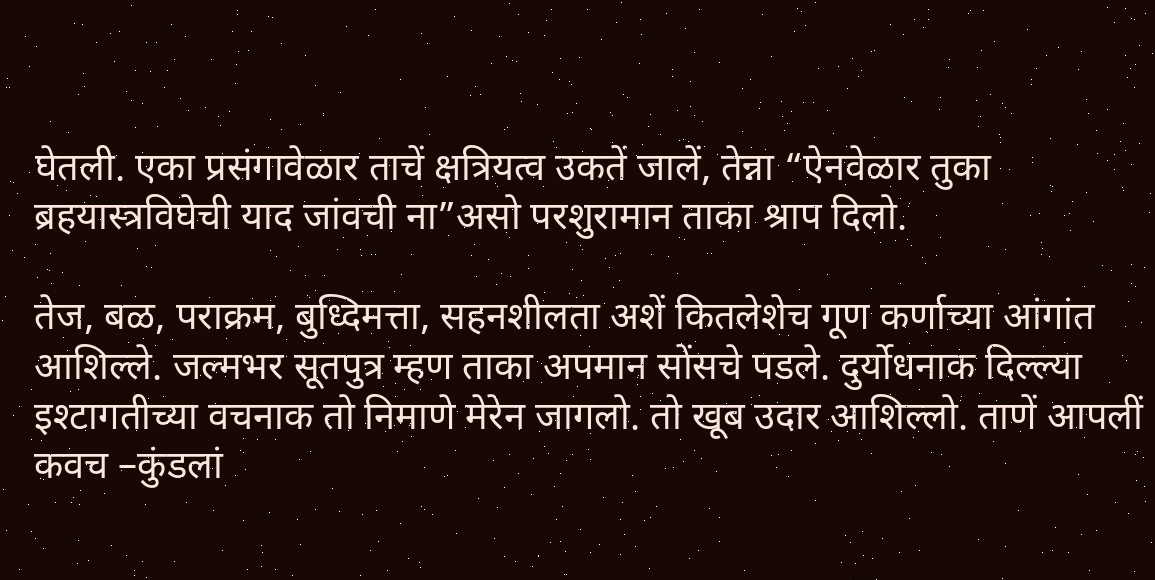घेतली. एका प्रसंगावेळार ताचें क्षत्रियत्व उकतें जालें, तेन्ना “ऐनवेळार तुका ब्रहयास्त्रविघेची याद जांवची ना”असो परशुरामान ताका श्राप दिलो.

तेज, बळ, पराक्रम, बुध्दिमत्ता, सहनशीलता अशें कितलेशेच गूण कर्णाच्या आंगांत आशिल्ले. जल्मभर सूतपुत्र म्हण ताका अपमान सोंसचे पडले. दुर्योधनाक दिल्ल्या इश्टागतीच्या वचनाक तो निमाणे मेरेन जागलो. तो खूब उदार आशिल्लो. ताणें आपलीं कवच –कुंडलां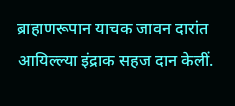ब्राहाणरूपान याचक जावन दारांत आयिल्ल्या इंद्राक सहज दान केलीं.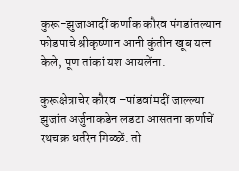कुरू-झुजाआदीं कर्णाक कौरव पंगडांतल्यान फोडपाचे श्रीकृष्णान आनी कुंतीन खूब यत्न केले, पूण तांकां यश आयलेंना.

कुरूक्षेत्राचेर कौरव –पांडवांमदीं जाल्ल्या झुजांत अर्जुनाकडेन लडटा आसतना कर्णाचें रथचक्र धर्तरेन गिळ्ळें. तो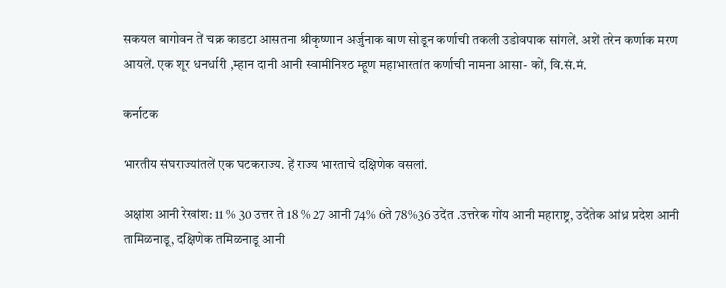सकयल बागोवन तें चक्र काडटा आसतना श्रीकृष्णान अर्जुनाक बाण सोडून कर्णाची तकली उडोवपाक सांगलें. अशें तरेन कर्णाक मरण आयलें. एक शूर धनर्धारी ,म्हान दानी आनी स्वामीनिश्ठ म्हूण महाभारतांत कर्णाची नामना आसा- कों, वि.सं.मं.

कर्नाटक

भारतीय संघराज्यांतलें एक घटकराज्य. हें राज्य भारताचे दक्षिणेक वसलां.

अक्षांश आनी रेखांश: 11 % 30 उत्तर ते 18 % 27 आनी 74% 6ते 78%36 उदेंत .उत्तरेक गोंय आनी महाराष्ट्र, उदेंतेक आंध्र प्रदेश आनी तामिळनाडू, दक्षिणेक तमिळनाडू आनी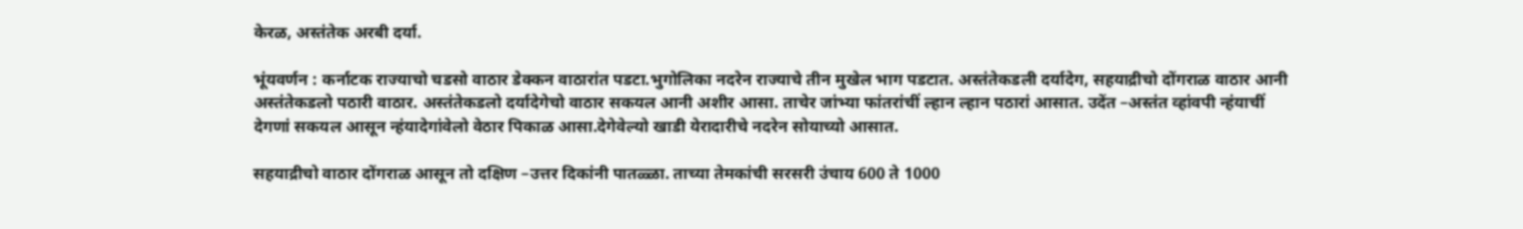केरळ, अस्तंतेक अरबी दर्या.

भूंयवर्णन : कर्नाटक राज्याचो चडसो वाठार डेक्कन वाठारांत पडटा.भुगोलिका नदरेन राज्याचे तीन मुखेल भाग पडटात. अस्तंतेकडली दर्यादेग, सहयाद्रीचो दोंगराळ वाठार आनी अस्तंतेकडलो पठारी वाठार. अस्तंतेकडलो दर्यादेगेचो वाठार सकयल आनी अशीर आसा. ताचेर जांभ्या फांतरांचीं ल्हान ल्हान पठारां आसात. उदेंत –अस्तंत व्हांवपी न्हंयाचीं देगणां सकयल आसून न्हंयादेगांवेलो वेठार पिकाळ आसा.देगेवेल्यो खाडी येरादारीचे नदरेन सोयाच्यो आसात.

सहयाद्रीचो वाठार दोंगराळ आसून तो दक्षिण –उत्तर दिकांनी पातळ्ळा. ताच्या तेमकांची सरसरी उंचाय 600 ते 1000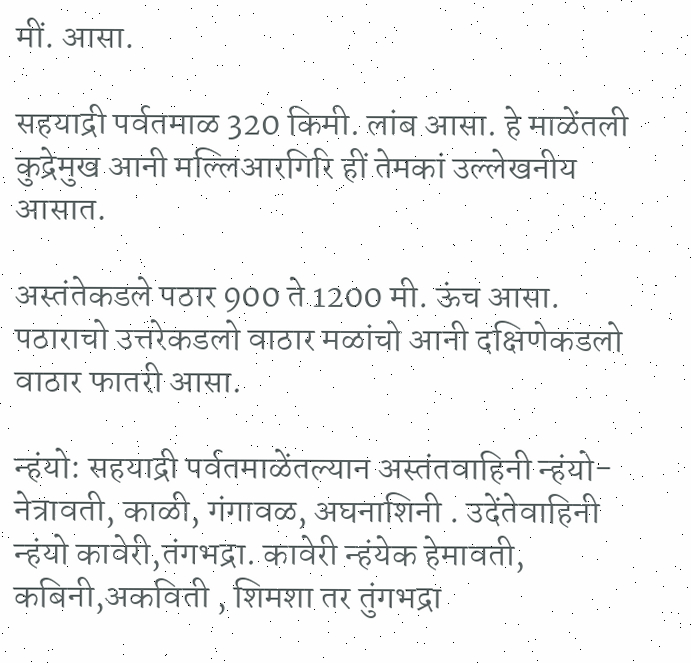मीं. आसा.

सहयाद्री पर्वतमाळ 320 किमी. लांब आसा. हे माळेंतली कुद्रेमुख आनी मल्लिआरगिरि हीं तेमकां उल्लेखनीय आसात.

अस्तंतेकडले पठार 900 ते 1200 मी. ऊंच आसा. पठाराचो उत्तरेकडलो वाठार मळांचो आनी दक्षिणेकडलो वाठार फातरी आसा.

न्हंयो: सहयाद्री पर्वतमाळेंतल्यान अस्तंतवाहिनी न्हंयो-नेत्रावती, काळी, गंगावळ, अघनाशिनी . उदेंतेवाहिनी न्हंयो कावेरी,तंगभद्रा. कावेरी न्हंयेक हेमावती, कबिनी,अकविती , शिमशा तर तुंगभद्रा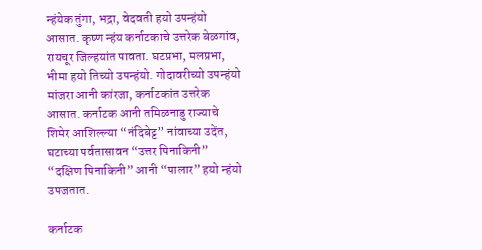न्हंयेक तुंगा, भद्रा, वेदवती हयो उपन्हंयो आसात. कृष्ण न्हंय कर्नाटकाचे उत्तरेक बेळगांव, रायचूर जिल्हयांत पावता. घटप्रभा, मलप्रभा, भीमा हयो तिच्यो उपन्हंयो. गोदावरीच्यो उपन्हंयो मांजरा आनी कांरजा, कर्नाटकांत उत्तरेक आसात. कर्नाटक आनी तमिळनाडु राज्याचे शिमेर आशिल्ल्या “नंदिबेट्ट” नांवाच्या उदेंत, घटाच्या पर्वतासावन “उत्तर पिनाकिनी” “दक्षिण पिनाकिनी” आनी “पालार” हयो न्हंयो उपजतात.

कर्नाटक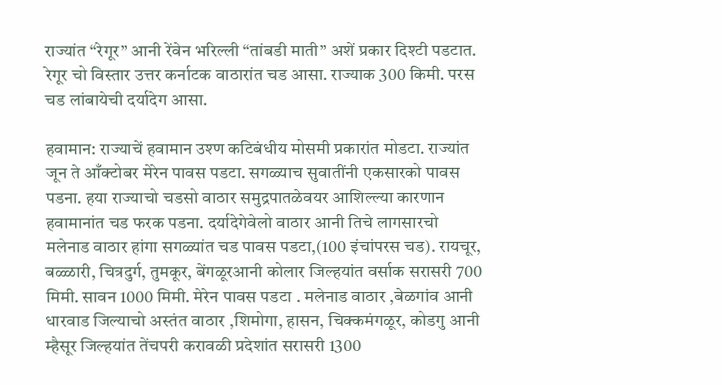राज्यांत “रेगूर” आनी रेंवेन भरिल्ली “तांबडी माती” अशें प्रकार दिश्टी पडटात. रेगूर चो विस्तार उत्तर कर्नाटक वाठारांत चड आसा. राज्याक 300 किमी. परस चड लांबायेची दर्यादेग आसा.

हवामान: राज्याचें हवामान उश्ण कटिबंधीय मोसमी प्रकारांत मोडटा. राज्यांत जून ते आँक्टोबर मेरेन पावस पडटा. सगळ्याच सुवातींनी एकसारको पावस पडना. हया राज्याचो चडसो वाठार समुद्रपातळेवयर आशिल्ल्या कारणान हवामानांत चड फरक पडना. दर्यादेगेवेलो वाठार आनी तिचे लागसारचो मलेनाड वाठार हांगा सगळ्यांत चड पावस पडटा,(100 इंचांपरस चड). रायचूर, बळ्ळारी, चित्रदुर्ग, तुमकूर, बेंगळूरआनी कोलार जिल्हयांत वर्साक सरासरी 700 मिमी. सावन 1000 मिमी. मेरेन पावस पडटा . मलेनाड वाठार ,बेळगांव आनी धारवाड जिल्याचो अस्तंत वाठार ,शिमोगा, हासन, चिक्कमंगळूर, कोडगु आनी म्हैसूर जिल्हयांत तेंचपरी करावळी प्रदेशांत सरासरी 1300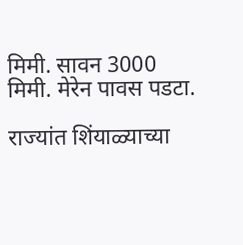मिमी. सावन 3000 मिमी. मेरेन पावस पडटा.

राज्यांत शिंयाळ्याच्या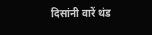दिसांनी वारें थंड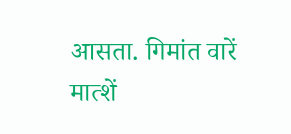आसता. गिमांत वारें मात्शें